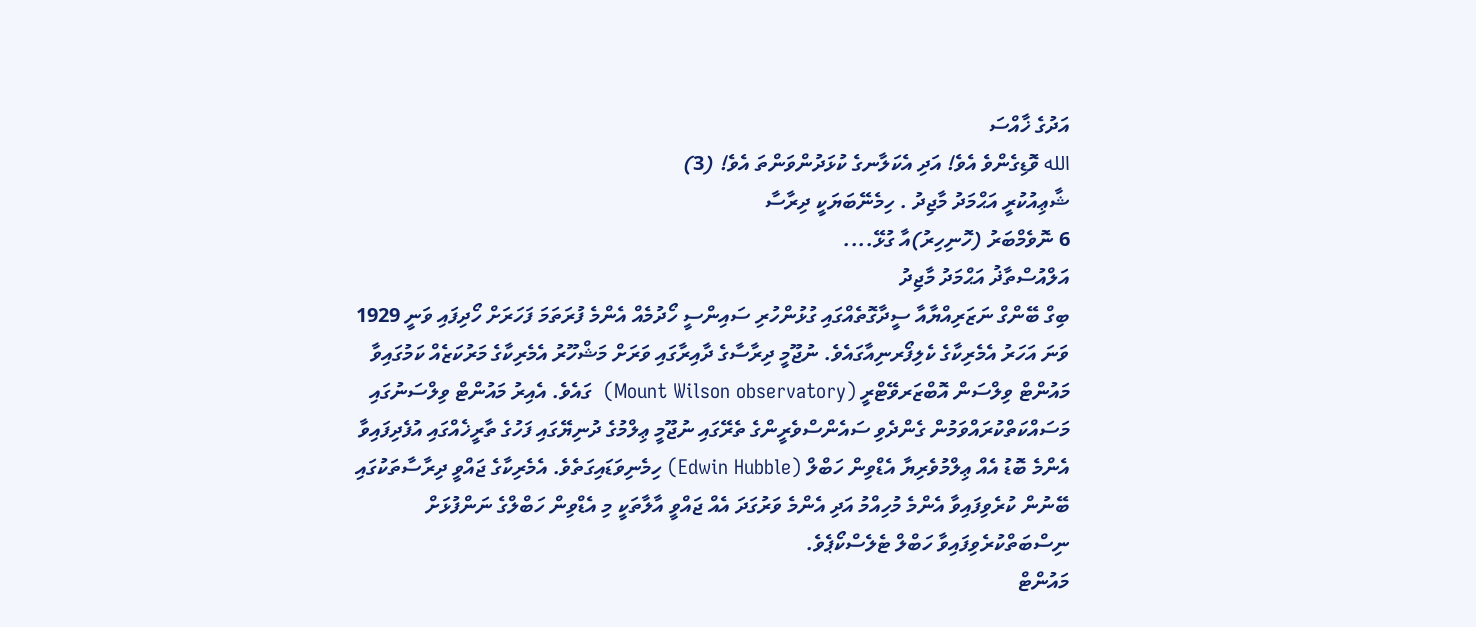އަދުގެ ޚާއްސަ
الله ވޮޑިގެންވެ އެވެ! އަދި އެކަލާނގެ ކުޅަދުންވަންތަ އެވެ! (3)
ޝާޢިއުކުރީ އަޙްމަދު މާޖިދު . ހިމެނޭބަޔަކީ ދިރާސާ
6 ނޮވެމްބަރު (ހޮނިހިރު)އާ ގުޅޭ....
އަލްއުސްތާޛު އަޙްމަދު މާޖިދު
ބިގް ބޭންގް ނަޒަރިއްޔާއާ ސީދާގޮތެއްގައި ގުޅުންހުރި ސައިންސީ ހޯދުމެއް އެންމެ ފުރަތަމަ ފަހަރަށް ހޯދިފައި ވަނީ 1929 ވަނަ އަހަރު އެމެރިކާގެ ކެލިފޯރނިއާގައެވެ. ނުޖޫމީ ދިރާސާގެ ދާއިރާގައި ވަރަށް މަޝްހޫރު އެމެރިކާގެ މަރުކަޒެއް ކަމުގައިވާ މައުންޓް ވިލްސަން އޮބްޒަރވޭޓްރީ (Mount Wilson observatory)  ގައެވެ. އެއިރު މައުންޓް ވިލްސަނުގައި މަސައްކަތްކުރައްވަމުން ގެންދެވި ސައެންސްވެރީންގެ ތެރޭގައި ނުޖޫމީ ޢިލްމުގެ ދުނިޔޭގައި ފަހުގެ ތާރީޚެއްގައި އުފެދިފައިވާ އެންމެ ބޮޑު އެއް ޢިލްމުވެރިޔާ އެޑްވިން ހަބްލް (Edwin Hubble) ހިމެނިވަޑައިގަތެވެ. އެމެރިކާގެ ޖައްވީ ދިރާސާތަކުގައި ބޭނުން ކުރެވިފައިވާ އެންމެ މުހިއްމު އަދި އެންމެ ވަރުގަދަ އެއް ޖައްވީ އާލާތަކީ މި އެޑްވިން ހަބްލްގެ ނަންފުޅަށް ނިސްބަތްކުރެވިފައިވާ ހަބްލް ޓެލެސްކޯޕެވެ.
މައުންޓް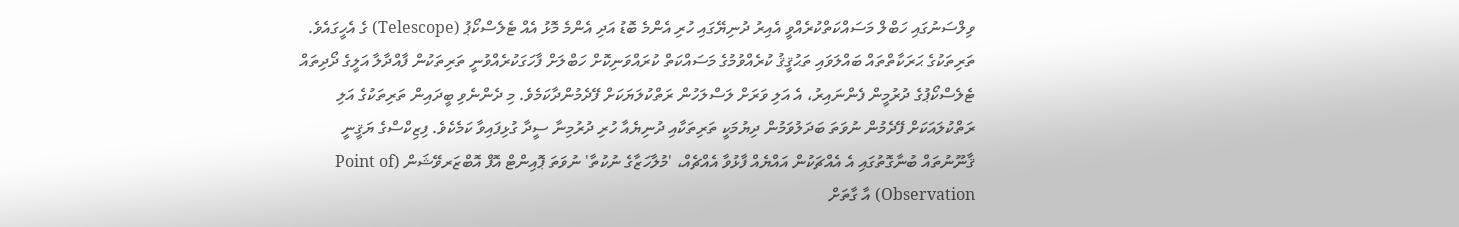ވިލްސަނުގައި ހަބްލް މަސައްކަތްކުރެއްވީ އެއިރު ދުނިޔޭގައި ހުރި އެންމެ ބޮޑު އަދި އެންމެ މޮޅު އެއް ޓެލެސްކޯޕު (Telescope) ގެ އެހީގައެވެ. ތަރިތަކުގެ ޙަރަކާތްތައް ބައްލަވައި ތަޙުޤީޤު ކުރެއްވުމުގެ މަސައްކަތް ކުރައްވަނިކޮށް ހަބްލަށް ފާހަގަކުރެއްވުނީ ތަރިތަކުން ފާއްދާލާ އަލީގެ ދޯދިތައް ޓެލެސްކޯޕުގެ ދުރުމީން ފެންނައިރު، އެ އަލި ވަރަށް ލަސްލަހުން ރަތްކުލަޔަކަށް ފޭދެމުންދާކަމެވެ. މި ދެންނެވި ބީދައިން ތަރިތަކުގެ އަލި ރަތްކުލައަކަށް ފޭދެމުން ނުވަތަ ބަދަލުވަމުން ދިޔުމަކީ ތަރިތަކާއި ދުނިޔެއާ ހުރި ދުރުމިނާ ސީދާ ގުޅިފައިވާ ކަމެކެވެ. ފިޒިކްސްގެ ޔަޤީނީ ޤާނޫނުތައް ބުނާގޮތުގައި އެ އެއްޗަކުން އައްޔެއް ފާޅުވާ އެއްޗެއް، 'މުލާހަޒާގެ ނުކުތާ' ނުވަތަ ޕޮއިންޓް އޮފް އޮބްޒަރވޭޝަން (Point of Observation) އާ ގާތަށް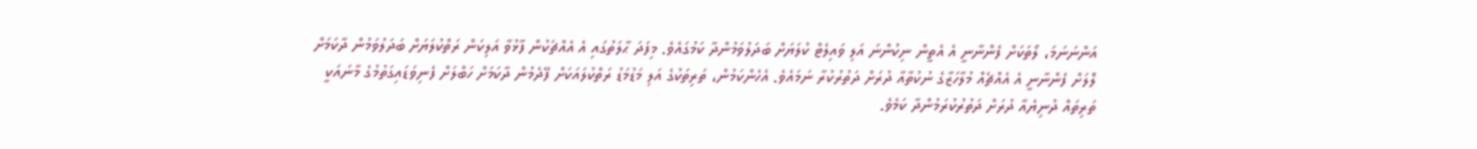އަންނަނަމަ، ލޯތަކަށް ފެންނާނީ އެ އެތީން ނިކުންނަ އަލި ވައިލެޓް ކުލަޔަށް ބަދަލުވަމުންދާ ކަމުގައެވެ. މިފަދަ ޙާލަތުގައި އެ އެއްޗަކުން ފާޅުވާ އަލިކަން ރަތްކުލަޔަށް ބަދަލުވަމުން ދާކަމަށް ލޮލަށް ފެންނާނީ އެ އެއްޗެއް މުލާހަޒާގެ ނުކުތާއާ ދުރަށް ދަތުރުކުރާ ނަމައެވެ. އެހެންކަމުން، ތަރިތަކުގެ އަލި މަޑުމަޑު ރަތްކުލައަކަށް ފޭދެމުން ދާކަމަށް ހަބްލަށް ފެނިވަޑައިގަތުމުގެ މާނައަކީ ތަރިތައް ދުނިޔެއާ ދުރަށް ދަތުރުކުރަމުންދާ ކަމެވެ.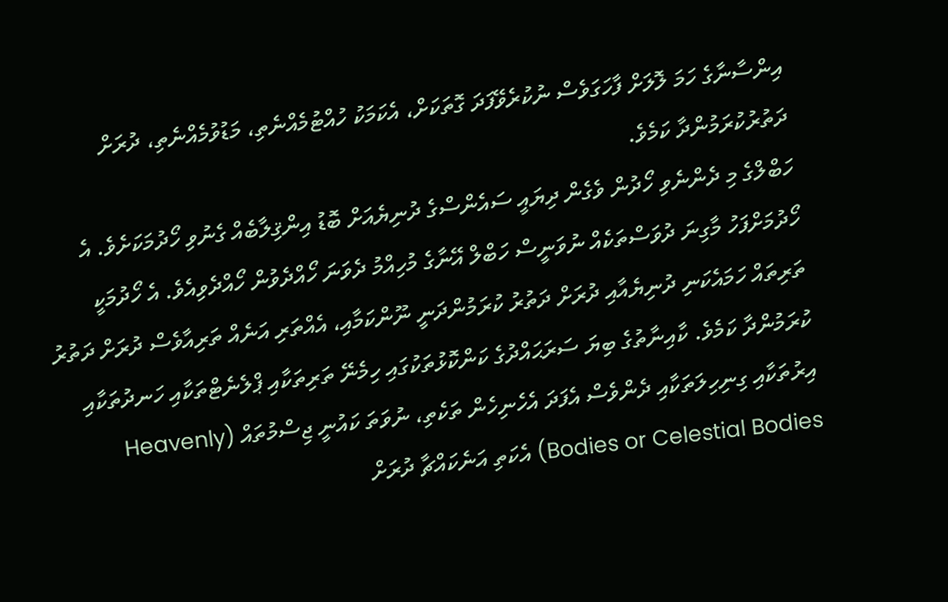އިންސާނާގެ ހަމަ ލޮލަށް ފާހަގަވެސް ނުކުރެވޭފަދަ ގޮތަކަށް، އެކަމަކު ހުއްޓުމެއްނެތި، މަޑުވުމެއްނެތި، ދުރަށް ދަތުރުކުރަމުންދާ ކަމެވެ.
ހަބްލްގެ މި ދެންނެވި ހޯދުން ވެގެން ދިޔައީ ސައެންސްގެ ދުނިޔެއަށް ބޮޑު އިންޤިލާބެއް ގެނުވި ހޯދުމަކަށެވެ. އެ ހޯދުމަށްފަހު މާގިނަ ދުވަސްތަކެއް ނުވަނީސް ހަބްލް އޭނާގެ މުހިއްމު ދެވަނަ ހޯއްދެވުން ހޯއްދެވިއެވެ. އެ ހޯދުމަކީ ތަރިތައް ހަމައެކަނި ދުނިޔެއާއި ދުރަށް ދަތުރު ކުރަމުންދަނީ ނޫންކަމާއި، އެއްތަރި އަނެއް ތަރިއާވެސް ދުރަށް ދަތުރު ކުރަމުންދާ ކަމެވެ. ކާއިނާތުގެ ބިޔަ ސަރަޙައްދުގެ ކަންކޮޅުތަކުގައި ހިމެނޭ ތަރިތަކާއި ޕްލެނެޓްތަކާއި ހަނދުތަކާއި އިރުތަކާއި ގިނިހިލަތަކާއި ދެންވެސް އެފަދަ އެހެނިހެން ތަކެތި، ނުވަތަ ކައުނީ ޖިސްމުތައް (Heavenly Bodies or Celestial Bodies) އެކަތި އަނެކައްޗާ ދުރަށް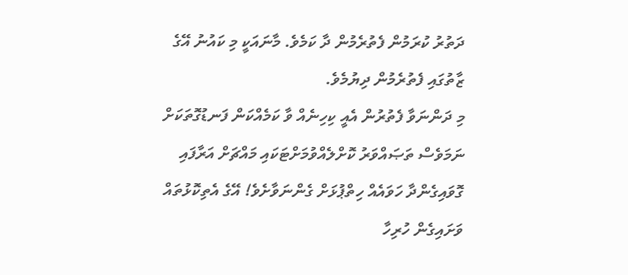ދަތުރު ކުރަމުން ފެތުރެމުން ދާ ކަމެވެ. މާނައަކީ މި ކައުނު އޭގެ ޒާތުގައި ފެތުރެމުން ދިޔުމެވެ.
މި ދަންނަވާ ފެތުރުން އެއީ ކިހިނެއް ވާ ކަމެއްކަން ފަނޑުގޮތަކަށް ނަމަވެސް ތަޞައްވަރު ކޮށްލެއްވުމަށްޓަކައި މައްޗަށް އަރާފައި ގޮވައިގެންދާ ހަވައެއް ހިތްޕުޅަށް ގެންނަވާށެވެ! އޭގެ އެތިކޮޅުތައް ވަށައިގެން ހުރިހާ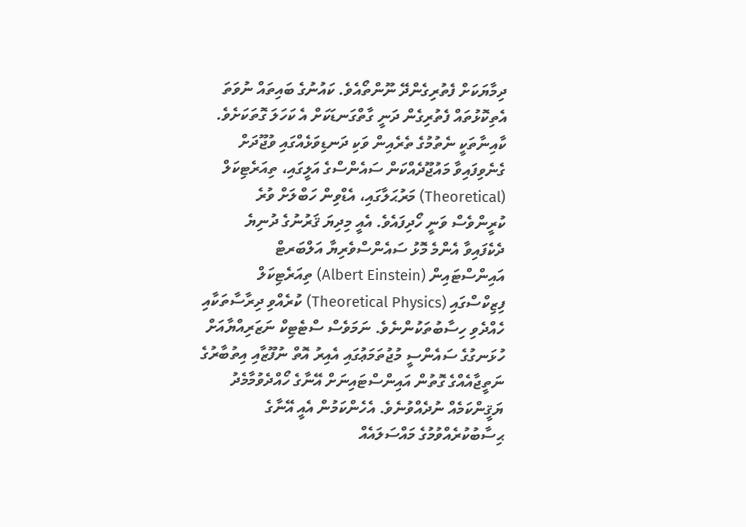ދިމާޔަކަށް ފެތުރިގެންދޭ ނޫންތޯއެވެ. ކައުނުގެ ބައިތައް ނުވަތަ އެތިކޮޅުތައް ފެތުރިގެން ދަނީ ގާތްގަނޑަކަށް އެ ކަހަލަ ގޮތަކަށެވެ.
ކާއިނާތަކީ ނެތުމުގެ ތެރެއިން ވަކި ދަނޑިވަޅެއްގައި ވުޖޫދަށް ގެނެވިފައިވާ މައުޖޫދެއްކަން ސައެންސްގެ އަލީގައި، ތިއަރެޓިކަލް (Theoretical) މަރުޙަލާގައި، އެޑްވިން ހަބްލަށް ވުރެ ކުރީންވެސް ވަނީ ހޯދިފައެވެ. އެއީ މިދިޔަ ޤަރުނުގެ ދުނިޔެ ދެކެފައިވާ އެންމެ މޮޅު ސައެންސްވެރިޔާ އަލްބަރޓް އައިންސްޓައިން (Albert Einstein) ތިއަރެޓިކަލް ފިޒިކްސްގައި (Theoretical Physics) ކުރެއްވި ދިރާސާތަކާއި ހެއްދެވި ހިސާބުތަކުންނެވެ. ނަމަވެސް ސްޓެޓިކް ނަޒަރިއްޔާއަށް ހުޅަނގުގެ ސައެންސީ މުޖުތަމަޢުގައި އެއިރު އޮތް ނުފޫޒާއި އިތުބާރުގެ ނަތީޖާއެއްގެ ގޮތުން އައިންސްޓައިނަށް އޭނާގެ ހޯއްދެވުމާމެދު ޔަޤީންކަމެއް ނުދެއްވުނެވެ. އެހެންކަމުން އެއީ އޭނާގެ ޙިސާބުކުރެއްވުމުގެ މައްސަލައެއް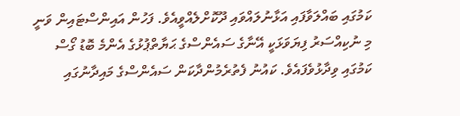ކަމުގައި ބައްލަވާފައި އަޅާނުލައްވައި ދޫކޮށްލެއްވީއެވެ. ފަހުން އައިންސްޓައިން ވަނީ މި ނުކިއްސަރު ފިޔަވަޅަކީ އޭނާގެ ސައެންސްގެ ޙަޔާތްޕުޅުގެ އެންމެ ބޮޑު ގޯސް ކަމުގައި ވިދާޅުވެފައެވެ. ކައުނު ފެތުރެމުންދާކަން ސައެންސްގެ މައިދާނުގައި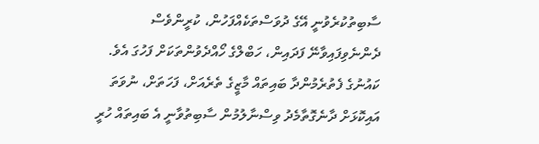ސާބިތުކުރެވުނީ އޭގެ ދުވަސްތަކެއްފަހުން، ކުރީންވެސް ދެންނެވިފައިވާނޭ ފަދައިން، ހަބްލްގެ ހޯއްދެވުންތަކަށް ފަހުގަ އެވެ.
ކައުނުގެ ފެތުރެމުންދާ ބައިތައް މާޒީގެ ތެރެއަށް، ފަހަތަށް، ނުވަތަ އައިކޮޅަށް ދާނެގޮތާމެދު ވިސްނާލުމުން ސާބިތުވާނީ އެ ބައިތައް ހުރީ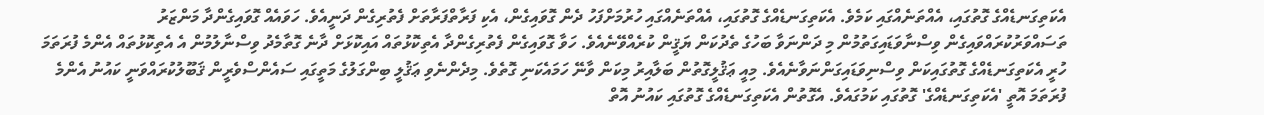އެކަތިގަނޑެއްގެ ގޮތުގައި، އެއްތަނެއްގައި ކަމެވެ. އެކަތިގަނޑެއްގެ ގޮތުގައި، އެއްތަނެއްގައި ހުރުމަށްފަހު ދެން ގޮވައިގެން، އެކި ފަރާތްފަރާތަށް ފެތުރިގެން ދަނީއެވެ. ހަވައެއް ގޮވައިގެންދާ މަންޒަރު ތަސައްވަރުކުރައްވައިގެން ވިސްނާވަޑައިގަތުމުން މި ދަންނަވާ ބަހުގެ ތެދުކަން ޔަޤީން ކުރެއްވޭނެއެވެ. ހަވާ ގޮވައިގެން ފެތުރިގެންދާ އެތިކޮޅުތައް އައިކޮޅަށް ދާނެ ގޮތާމެދު ވިސްނާލުމުން އެ އެތިކޮޅުތައް އެންމެ ފުރަތަމަ ހުރީ އެކަތިގަނޑެއްގެ ގޮތުގައިކަން ވިސްނިވަޑައިގަންނަވާނެއެވެ. މިއީ ޢަޤުލީގޮތުން ބަލާއިރު މިކަން ވާނޭ ހަމައެކަނި ގޮތެވެ. މިދެންނެވި ޢަޤުލީ ބިންގަލުގެ މަތީގައި ސައެންސްވެރީން ޤަބޫލުކުރައްވަނީ ކައުނު އެންމެ ފުރަތަމަ އޮތީ 'އެކަތިގަނޑެއްގެ' ގޮތުގައި ކަމުގައެވެ. އެގޮތުން އެކަތިގަނޑެއްގެ ގޮތުގައި ކައުނު އޮތް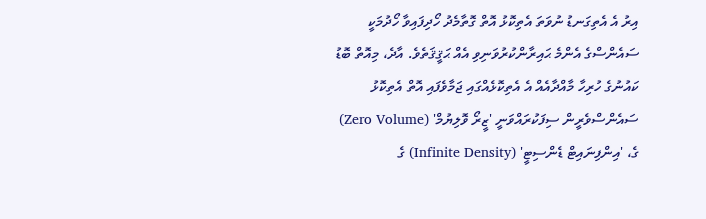އިރު އެ އެތިގަނޑު ނުވަތަ އެތިކޮޅު އޮތް ގޮތާމެދު ހޯދިފައިވާ ހޯދުމަކީ ސައެންސްގެ އެންމެ ޙައިރާންކުރުވަނިވި އެއް ޙަޤީޤަތެވެ. އާދެ، މިއޮތް ބޮޑު ކައުނުގެ ހުރިހާ މާއްދާއެއް އެ އެތިކޮޅެއްގައި ޖަމާވެފައި އޮތް އެތިކޮޅު ސައެންސްވެރީން ސިފަކުރައްވަނީ 'ޒީރޯ ވޮލިޔުމް' (Zero Volume) ގެ، 'އިންފިނައިޓް ޑެންސިޓީ' (Infinite Density) ގެ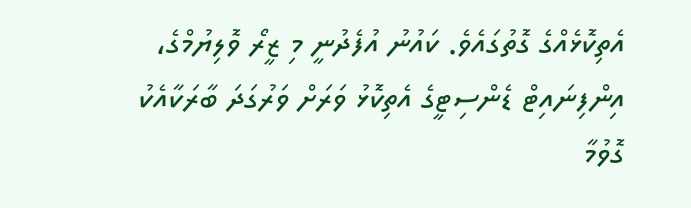އެތިކޮޅެއްގެ ގޮތުގައެވެ. ކައުނު އުފެދުނީ މި ޒީރޯ ވޮލިޔުމްގެ، އިންފިނައިޓް ޑެންސިޓީގެ އެތިކޮޅު ވަރަށް ވަރުގަދަ ބާރަކާއެކު ގޮވުމާ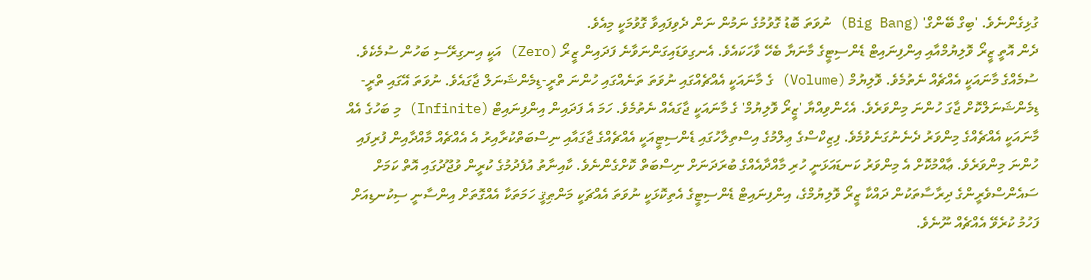ގުޅިގެންނެވެ. 'ބިގް ބޭންގް' (Big Bang) ނުވަތަ ބޮޑު ގޮވުމުގެ ނަމުން ނަން ދެވިފައިވާ ގޮވުމަކީ މިއެވެ.
ދެން އޮތީ ޒީރޯ ވޮލިޔުމްއާއި އިންފިނައިޓް ޑެންސިޓީގެ މާނަޔާ ބެހޭ ވާހަކައެވެ. އެނގިވަޑައިގަންނަވާނެ ފަދައިން ޒީރޯ (Zero) އަކީ އިނގިރޭސި ބަހުން ސުމެކެވެ. ސުމެއްގެ މާނައަކީ އެއްޗެއް ނެތުމެވެ. ވޮލިޔުމް (Volume) ގެ މާނައަކީ އެއްޗެއްގައި ނުވަތަ ތަނެއްގައި ހުންނަ ތްރީ-ޑިމެންޝަނަލް ޖާގައެވެ. ނުވަތަ އޭގައި ތްރީ-ޑިމެންޝަނަލްކޮށް ޖާގަ ހުންނަ މިންވަރެވެ. އެހެންވިއްޔާ 'ޒީރޯ ވޮލިޔުމް' ގެ މާނައަކީ ޖާގައެއް ނެތުމެވެ. ހަމަ އެ ފަދައިން އިންފިނައިޓް (Infinite) މި ބަހުގެ އެއް މާނައަކީ އެއްޗެއްގެ މިންވަރު ދެނެނުގަނެވުމެވެ. ފިޒިކްސްގެ ޢިލްމުގެ އިސްތިލާހުގައި ޑެންސިޓީއަކީ އެއްޗެއްގެ ޖާގައާއި ނިސްބަތްކުރާއިރު އެ އެއްޗެއް މާއްދާއިން ފުރިފައި ހުންނަ މިންވަރެވެ. ޢާއްމުކޮށް އެ މިންވަރު ކަނޑައަޅަނީ ހުރި މާއްދާއެއްގެ ބުރަދަނަށް ނިސްބަތް ކޮށްގެންނެވެ. ކާއިނާތު އުފެދުމުގެ ކުރީން ވުޖޫދުގައި އޮތް ކަމަށް ސައެންސްވެރީންގެ ދިރާސާތަކުން ދައްކާ ޒީރޯ ވޮލިޔުމްގެ، އިންފިނައިޓް ޑެންސިޓީގެ އެތިކޮޅަކީ ނުވަތަ އެއްޗަކީ މަންޠިޤީ ހަމަތަކާ އެއްގޮތަށް އިންސާނީ ސިކުނޑިއަށް ފަހުމު ކުރެވޭ އެއްޗެއް ނޫނެވެ.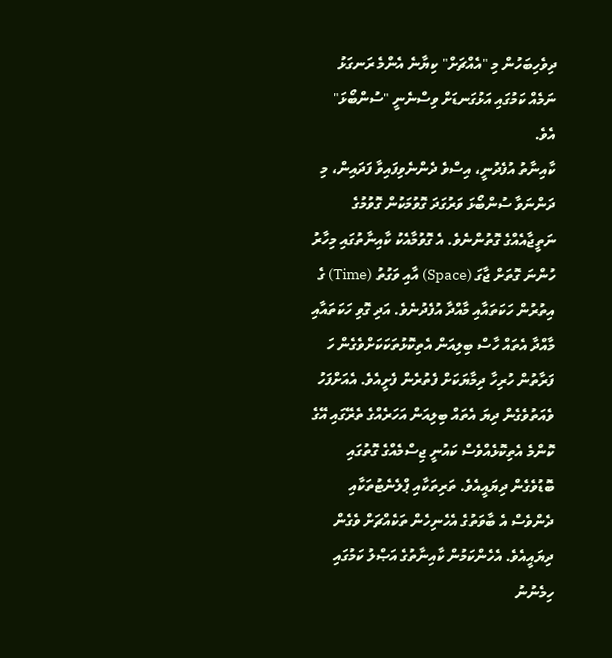ދިވެހިބަހުން މި "އެއްޗަށް" ކިޔާނެ އެންމެ ރަނގަޅު ނަމެއް ކަމުގައި އަޅުގަނޑަށް ވިސްނެނީ "ސުންބޯޅަ" އެވެ.
ކާއިނާތު އުފެދުނީ، އިސްވެ ދެންނެވިފައިވާ ފަދައިން، މި ދަންނަވާ ސުންބޯޅަ ވަރުގަދަ ގޮވުމަކުން ގޮވުމުގެ ނަތީޖާއެއްގެ ގޮތުންނެވެ. އެ ގޮވުމާއެކު ކާއިނާތުގައި މިހާރު ހުންނަ ގޮތަށް ޖާގަ (Space) އާއި ވަގުތު (Time) ގެ އިތުރުން ހަކަތައާއި މާއްދާ އުފެދުނެވެ. އަދި ގޮވި ހަކަތައާއި މާއްދާ އެތައް ހާސް ބިލިއަން އެތިކޮޅުތަކަކަށްވެގެން ހަ ފަރާތުން ހުރިހާ ދިމާޔަކަށް ފެތުރެން ފެށީއެވެ. އެއަށްފަހު ވެއަތުވެގެން ދިޔަ އެތައް ބިލިއަން އަހަރެއްގެ ތެރޭގައި އޭގެ ކޮންމެ އެތިކޮޅެއްވެސް ކައުނީ ޖިސްމެއްގެ ގޮތުގައި ބޮޑުވެގެން ދިޔައީއެވެ. ތަރިތަކާއި ޕްލެނެޓުތަކާއި ދެންވެސް އެ ބާވަތުގެ އެހެނިހެން ތަކެއްޗަށް ވެގެން ދިޔައީއެވެ. އެހެންކަމުން ކާއިނާތުގެ އަޞްލު ކަމުގައި ހިމެނުނު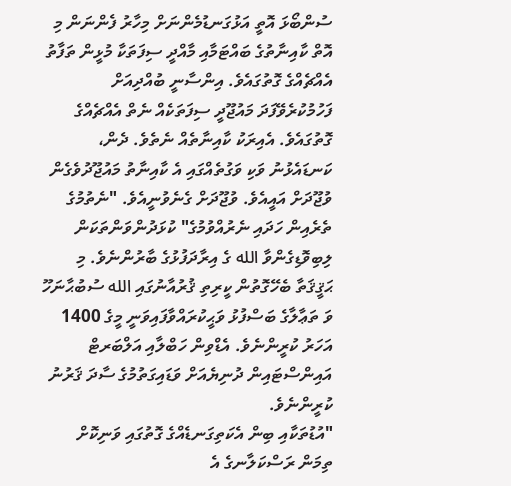ސުންބޯޅަ އޮތީ އަޅުގަނޑުމެންނަށް މިހާރު ފެންނަން މި އޮތް ކާއިނާތުގެ ބައްޓަމާއި މާއްދީ ސިފަތަކާ މުޅީން ތަފާތު އެއްޗެއްގެ ގޮތުގައެވެ. އިންސާނީ ބުއްދިއަށް ފަހުމުކުރެވޭފަދަ މައުޖޫދީ ސިފަތަކެއް ނެތް އެއްޗެއްގެ ގޮތުގައެވެ. އެއިރަކު ކާއިނާތެއް ނެތެވެ. ދެން، ކަނޑައެޅުނު ވަކި ވަގުތެއްގައި އެ ކާއިނާތު މައުޖޫދުވެގެން ވުޖޫދަށް އައީއެވެ. ވުޖޫދަށް ގެނެވުނީއެވެ. "ނެތުމުގެ ތެރެއިން ހަދައި ނެރުއްވުމުގެ" ކުޅަދުންވަންތަކަން ލިބިވޮޑިގެންވާ الله ގެ އިރާދަފުޅުގެ ބާރުންނެވެ. މި ޙަޤީޤަތާ ބެހޭގޮތުން ކީރިތި ޤުރުއާނުގައި الله ސުބުޙާނަހޫ ވަ ތަޢާލާގެ ބަސްފުޅު ވަޙީކުރައްވާފައިވަނީ މީގެ 1400 އަހަރު ކުރީންނެވެ. އެޑްވިން ހަބްލާއި އަލްބަރޓް އައިންސްޓައިން ދުނިޔެއަށް ވަޑައިގަތުމުގެ ސާދަ ޤަރުނު ކުރީންނެވެ.
"އުޑުތަކާއި ބިން އެކަތިގަނޑެއްގެ ގޮތުގައި ވަނިކޮށް ތިމަން ރަސްކަލާނގެ އެ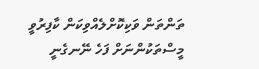ތަންތަން ވަކިކޮށްލެއްވިކަން ކާފިރުވީ މީސްތަކުންނަށް ފަހެ ނޭނގެނީ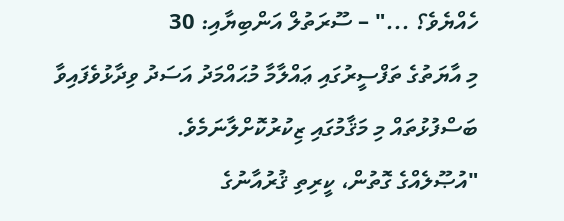ހެއްޔެވެ؟ ..." – ސޫރަތުލް އަންބިޔާއި: 30
މި އާޔަތުގެ ތަފްސީރުގައި ޢައްލާމާ މުޙައްމަދު އަސަދު ވިދާޅުވެފައިވާ ބަސްފުޅުތައް މި މަޤާމުގައި ޒިކުރުކޮށްލާނަމެވެ.
"އުޞޫލެއްގެ ގޮތުން، ކީރިތި ޤުރުއާނުގެ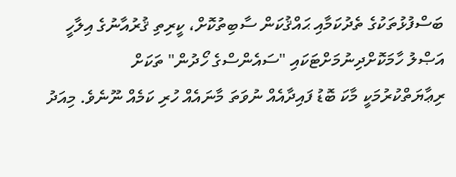ބަސްފުޅުތަކުގެ ތެދުކަމާއި ޙައްޤުކަން ސާބިތުކޮށް، ކީރިތި ޤުރުއާނުގެ އިލާހީ އަޞްލު ހާމަކޮށްދިނުމަށްޓަކައި "ސައެންސްގެ ހޯދުން" ތަކަށް ރިޢާޔަތްކުރުމަކީ މާކަ ބޮޑު ފައިދާއެއް ނުވަތަ މާނައެއް ހުރި ކަމެއް ނޫނެވެ. މިއަދު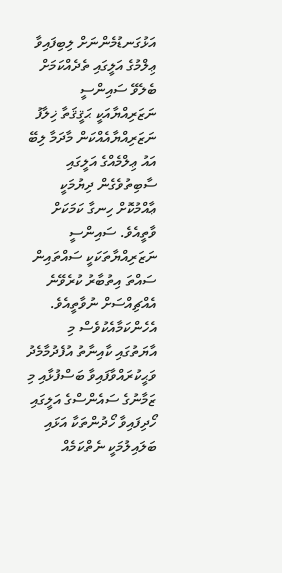އަޅުގަނޑުމެންނަށް ލިބިފައިވާ ޢިލްމުގެ އަލީގައި ތެދެއްކަމަށް ބެލެވޭ ސައިންސީ ނަޒަރިއްޔާއަކީ ޙަޤީޤަތާ ޚިލާފު ނަޒަރިއްޔާއެއްކަން މާދަމާ ލިބޭ އައު ޢިލްމެއްގެ އަލީގައި ސާބިތުވެގެން ދިޔުމަކީ ޢާއްމުކޮށް ހިނގާ ކަމަކަށް ވާތީއެވެ. ސައިންސީ ނަޒަރިއްޔާތަކަކީ ސައްތައިން ސައްތަ އިތުބާރު ކުރެވޭނެ އެއްޗިއްސަށް ނުވާތީއެވެ. އެހެންކަމާއެކުވެސް މި އާޔަތުގައި ކާއިނާތު އުފެދުމާމެދު ވަޙީކުރައްވާފައިވާ ބަސްފުޅާއި މި ޒަމާނުގެ ސައެންސްގެ އަލީގައި ހޯދިފައިވާ ހޯދުންތަކާ އަޅައި ބަލައިލުމަކީ ނެތްކަމެއް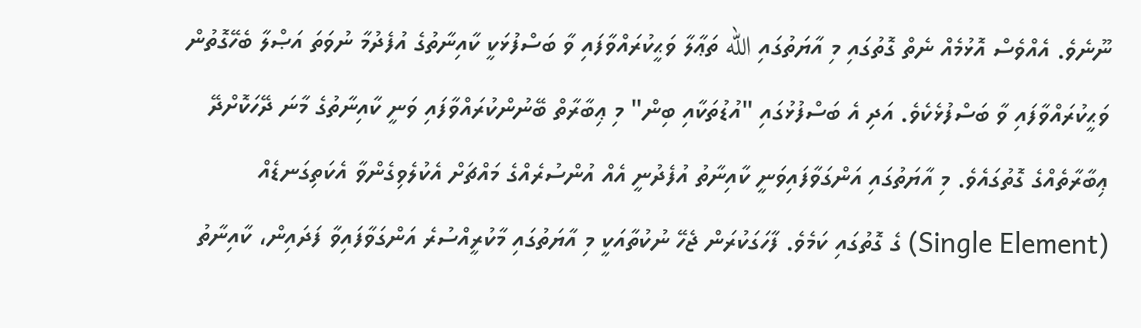ނޫނެވެ. އެއްވެސް އޮޅުމެއް ނެތް ގޮތުގައި މި އާޔަތުގައި الله ތަޢާލާ ވަޙީކުރައްވާފައި ވާ ބަސްފުޅަކީ ކާއިނާތުގެ އުފެދުމާ ނުވަތަ އަޞްލާ ބެހޭގޮތުން ވަޙީކުރައްވާފައި ވާ ބަސްފުޅެކެވެ. އަދި އެ ބަސްފުޅުގައި "އުޑުތަކާއި ބިން" މި ޢިބާރާތް ބޭނުންކުރައްވާފައި ވަނީ ކާއިނާތުގެ މާނަ ދޭހަކޮށްދޭ ޢިބާރާތެއްގެ ގޮތުގައެވެ. މި އާޔަތުގައި އަންގަވާފައިވަނީ ކާއިނާތު އުފެދުނީ އެއް އުންސުރެއްގެ މައްޗަށް އެކުލެވިގެންވާ އެކަތިގަނޑެއް (Single Element) ގެ ގޮތުގައި ކަމެވެ. ފާހަގަކުރަން ޖެހޭ ނުކުތާއަކީ މި އާޔަތުގައި މާކުރީއްސުރެ އަންގަވާފައިވާ ފަދައިން، ކާއިނާތު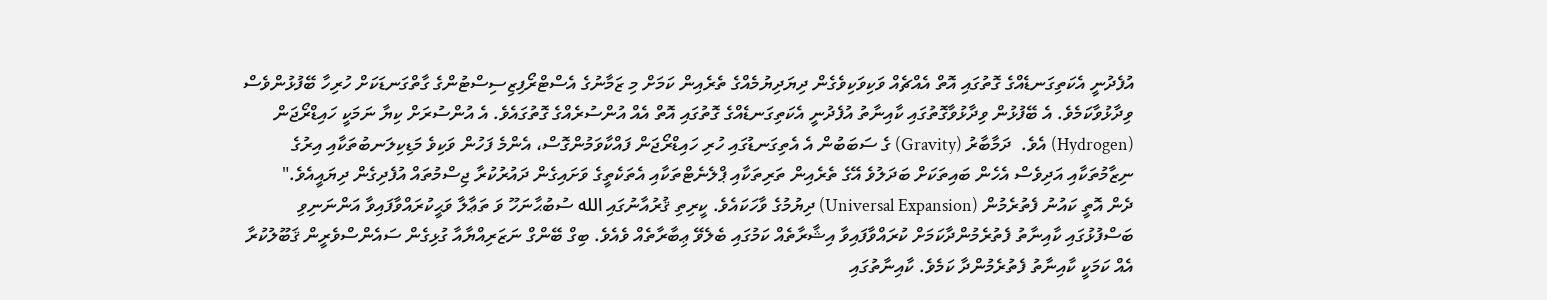އުފެދުނީ އެކަތިގަނޑެއްގެ ގޮތުގައި އޮތް އެއްޗެއް ވަކިވަކިވެގެން ދިޔަދިޔުމެއްގެ ތެރެއިން ކަމަށް މި ޒަމާނުގެ އެސްޓްރޯފިޒިސިސްޓުންގެ ގާތްގަނޑަކަށް ހުރިހާ ބޭފުޅުންވެސް ވިދާޅުވާކަމެވެ. އެ ބޭފުޅުން ވިދާޅުވާގޮތުގައި ކާއިނާތު އުފެދުނީ އެކަތިގަނޑެއްގެ ގޮތުގައި އޮތް އެއް އުންސުރެއްގެ ގޮތުގައެވެ. އެ އުންސުރަށް ކިޔާ ނަމަކީ ހައިޑްރޯޖަން (Hydrogen) އެވެ.  ދަމާބާރު (Gravity) ގެ ސަބަބުން އެ އެތިގަނޑުގައި ހުރި ހައިޑްރޯޖަން ފައްކާވަމުންގޮސް، އެންމެ ފަހުން ވަކިވެ މަޑިކިލަނބުތަކާއި އިރުގެ ނިޒާމުތަކާއި އަދިވެސް އެހެން ބައިތަކަށް ބަދަލުވެ އޭގެ ތެރެއިން ތަރިތަކާއި ޕްލެނެޓްތަކާއި އެތަކެތީގެ ވަށައިގެން ދައުރުކުރާ ޖިސްމުތައް އުފެދިގެން ދިޔައީއެވެ."
ދެން އޮތީ ކައުނު ފެތުރެމުން (Universal Expansion) ދިޔުމުގެ ވާހަކައެވެ. ކީރިތި ޤުރުއާނުގައި الله ސުބުޙާނަހޫ ވަ ތަޢާލާ ވަޙީކުރައްވާފައިވާ އަންނަނިވި ބަސްފުޅުގައި ކާއިނާތު ފެތުރެމުންދާކަމަށް ކުރައްވާފައިވާ އިޝާރާތެއް ކަމުގައި ބެލެވޭ ޢިބާރާތެއް ވެއެވެ. ބިގް ބޭންގް ނަޒަރިއްޔާއާ ގުޅިގެން ސައެންސްވެރީން ޤަބޫލުކުރާ އެއް ކަމަކީ ކާއިނާތު ފެތުރެމުންދާ ކަމެވެ. ކާއިނާތުގައި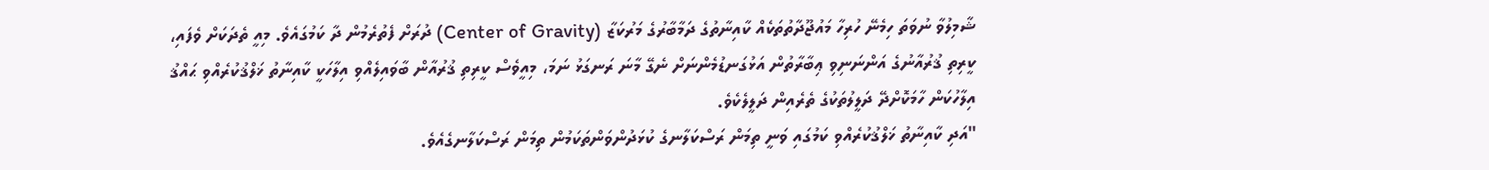ޝާމިލުވާ ނުވަތަ ހިމެނޭ ހުރިހާ މައުޖޫދާތުތަކެއް ކާއިނާތުގެ ދަމާބާރުގެ މަރުކަޒާ (Center of Gravity) ދުރަށް ފެތުރެމުން ދާ ކަމުގައެވެ. މިއީ ތެދަކަށް ވެފައި، ކީރިތި ޤުރުއާނުގެ އަންނަނިވި ޢިބާރާތުން އަޅުގަނޑުމެންނަށް ނެގޭ މާނަ ރަނގަޅު ނަމަ، މިއީވެސް ކީރިތި ޤުރުއާން ބާވައިލެއްވި އިލާހަކީ ކާއިނާތު ޚަލްޤުކުރެއްވި ޙައްޤު އިލާހުކަން ހާމަކޮށްދޭ ދަލީލުތަކުގެ ތެރެއިން ދަލީލެކެވެ.
"އަދި ކާއިނާތު ޚަލްޤުކުރެއްވި ކަމުގައި ވަނީ ތިމަން ރަސްކަލާނގެ ކުޅަދުންވަންތަކަމުން ތިމަން ރަސްކަލާނގެއެވެ.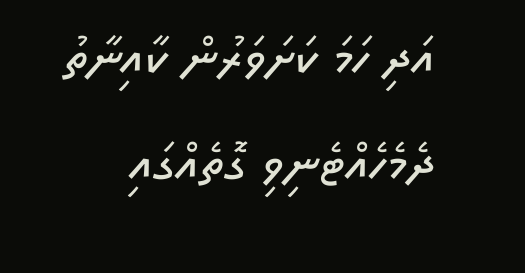އަދި ހަމަ ކަށަވަރުން ކާއިނާތު ދެމެހެއްޓެނިވި ގޮތެއްގައި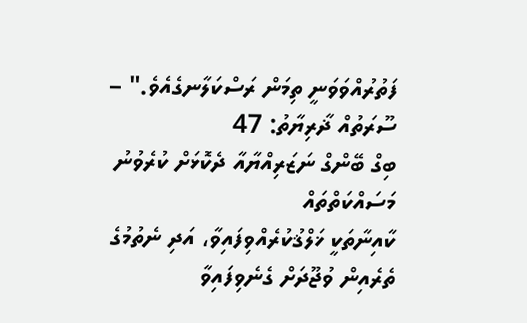ފަތުރުއްވަވަނީ ތިމަން ރަސްކަލާނގެއެވެ." – ސޫރަތުއް ޛާރިޔާތު: 47
ބިގް ބޭންގް ނަޒަރިއްޔާއާ ދެކޮޅަށް ކުރެވުނު މަސައްކަތްތައް
ކާއިނާތަކީ ޚަލްޤުކުރެއްވިފައިވާ، އަދި ނެތުމުގެ ތެރެއިން ވުޖޫދަށް ގެނެވިފައިވާ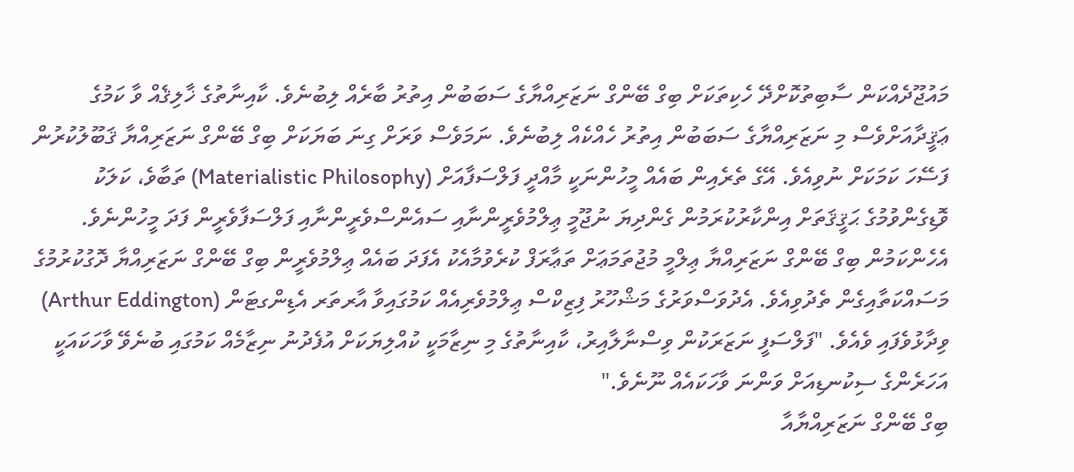މައުޖޫދެއްކަން ސާބިތުކޮށްދޭ ހެކިތަކަށް ބިގް ބޭންގް ނަޒަރިއްޔާގެ ސަބަބުން އިތުރު ބާރެއް ލިބުނެވެ. ކާއިނާތުގެ ޚާލިޤެއް ވާ ކަމުގެ ޢަޤީދާއަށްވެސް މި ނަޒަރިއްޔާގެ ސަބަބުން އިތުރު ހެއްކެއް ލިބުނެވެ. ނަމަވެސް ވަރަށް ގިނަ ބަޔަކަށް ބިގް ބޭންގް ނަޒަރިއްޔާ ޤަބޫލުކުރުން ފަސޭހަ ކަމަކަށް ނުވިއެވެ. އޭގެ ތެރެއިން ބައެއް މީހުންނަކީ މާއްދީ ފަލްސަފާއަށް (Materialistic Philosophy) ތަބާވެ، ކަލަކު ވޮޑިގެންވުމުގެ ޙަޤީޤަތަށް އިންކާރުކުރަމުން ގެންދިޔަ ނުޖޫމީ ޢިލްމުވެރީންނާއި ސައެންސްވެރީންނާއި ފަލްސަފާވެރީން ފަދަ މީހުންނެވެ. އެހެންކަމުން ބިގް ބޭންގް ނަޒަރިއްޔާ ޢިލްމީ މުޖުތަމަޢަށް ތަޢާރަފް ކުރެވުމާއެކު އެފަދަ ބައެއް ޢިލްމުވެރީން ބިގް ބޭންގް ނަޒަރިއްޔާ ދޮގުކުރުމުގެ މަސައްކަތާއިގެން ތެދުވިއެވެ. އެދުވަސްވަރުގެ މަޝްހޫރު ފިޒިކްސް ޢިލްމުވެރިއެއް ކަމުގައިވާ އާރތަރ އެޑިންގޓަން (Arthur Eddington) ވިދާޅުވެފައި ވެއެވެ. "ފަލްސަފީ ނަޒަރަކުން ވިސްނާލާއިރު، ކާއިނާތުގެ މި ނިޒާމަކީ ކުއްލިޔަކަށް އުފެދުނު ނިޒާމެއް ކަމުގައި ބުނެވޭ ވާހަކައަކީ އަހަރެންގެ ސިކުނޑިއަށް ވަންނަ ވާހަކައެއް ނޫނެވެ."
ބިގް ބޭންގް ނަޒަރިއްޔާއާ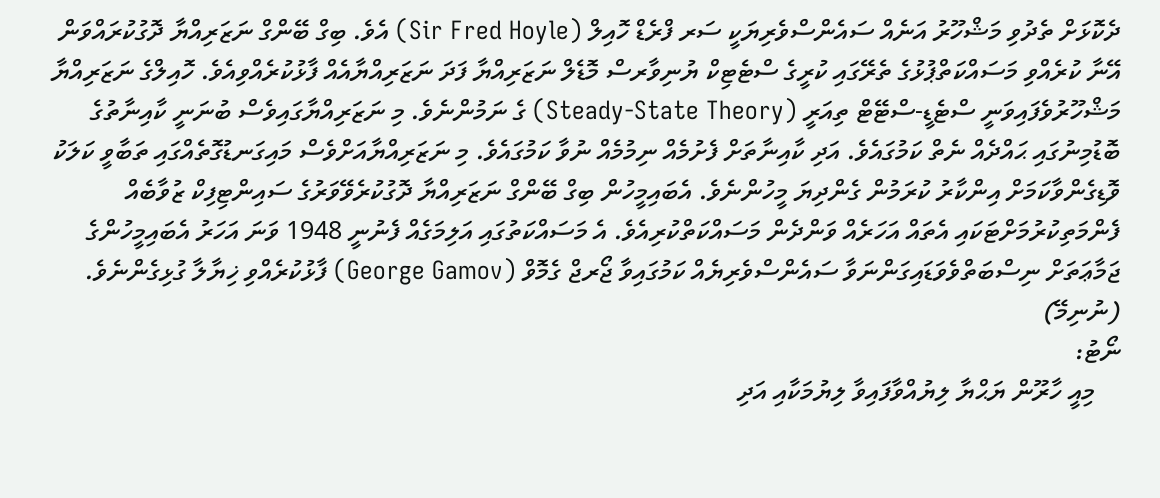ދެކޮޅަށް ތެދުވި މަޝްހޫރު އަނެއް ސައެންސްވެރިޔަކީ ސަރ ފްރެޑް ހޮއިލް (Sir Fred Hoyle) އެވެ. ބިގް ބޭންގް ނަޒަރިއްޔާ ދޮގުކުރައްވަން އޭނާ ކުރެއްވި މަސައްކަތްޕުޅުގެ ތެރޭގައި ކުރީގެ ސްޓެޓިކް ޔުނިވާރސް މޮޑެލް ނަޒަރިއްޔާ ފަދަ ނަޒަރިއްޔާއެއް ފާޅުކުރެއްވިއެވެ. ހޮއިލްގެ ނަޒަރިއްޔާ މަޝްހޫރުވެފައިވަނީ ސްޓެޑީ-ސްޓޭޓް ތިއަރީ (Steady-State Theory) ގެ ނަމުންނެވެ. މި ނަޒަރިއްޔާގައިވެސް ބުނަނީ ކާއިނާތުގެ ބޮޑުމިނުގައި ޙައްދެއް ނެތް ކަމުގައެވެ. އަދި ކާއިނާތަށް ފެށުމެއް ނިމުމެއް ނުވާ ކަމުގައެވެ. މި ނަޒަރިއްޔާއަށްވެސް މައިގަނޑުގޮތެއްގައި ތަބާވީ ކަލަކު ވޮޑިގެންވާކަމަށް އިންކާރު ކުރަމުން ގެންދިޔަ މީހުންނެވެ. އެބައިމީހުން ބިގް ބޭންގް ނަޒަރިއްޔާ ދޮގުކުރެވޭވަރުގެ ސައިންޓިފިކް ޒުވާބެއް ފެންމަތިކުރުމަށްޓަކައި އެތައް އަހަރެއް ވަންދެން މަސައްކަތްކުރިއެވެ. އެ މަސައްކަތުގައި އަލިމަގެއް ފެނުނީ 1948 ވަނަ އަހަރު އެބައިމީހުންގެ ޖަމާޢަތަށް ނިސްބަތްވެވަޑައިގަންނަވާ ސައެންސްވެރިޔެއް ކަމުގައިވާ ޖޯރޖް ގެމޮވް (George Gamov) ފާޅުކުރެއްވި ޚިޔާލާ ގުޅިގެންނެވެ.
(ނުނިމޭ)
ނޯޓު:
    މިއީ ހާރޫން ޔަޙްޔާ ލިޔުއްވާފައިވާ ލިޔުމަކާއި އަދި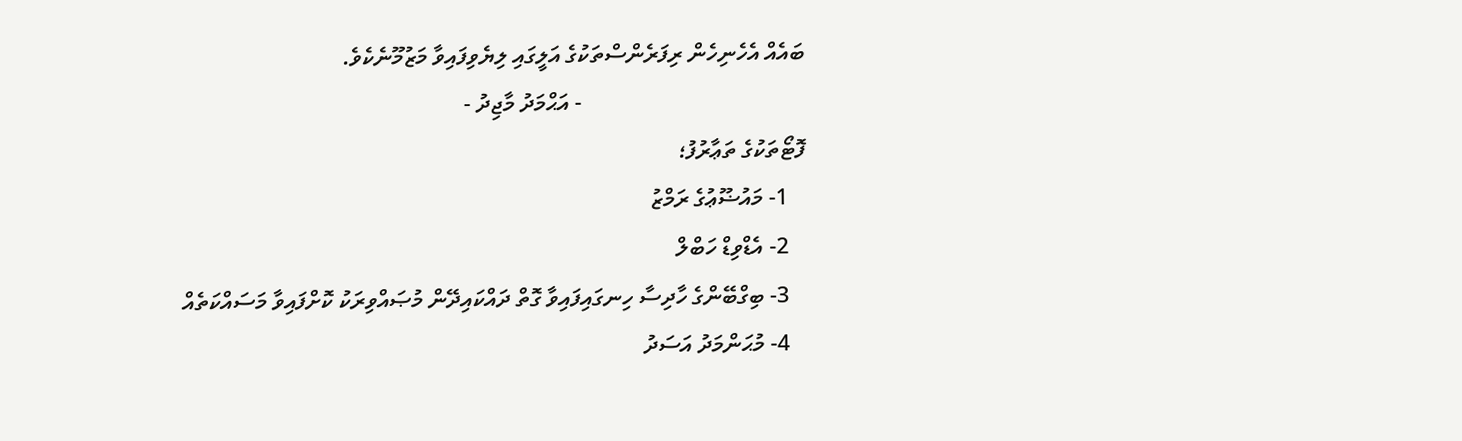ބައެއް އެހެނިހެން ރިފަރެންސްތަކުގެ އަލީގައި ލިޔެވިފައިވާ މަޒުމޫނެކެވެ.
                                       - އަޙްމަދު މާޖިދު -
ފޮޓޯތަކުގެ ތަޢާރުފު؛
   1- މައުޟޫޢުގެ ރަމްޒު
   2- އެޑްވިޑް ހަބްލް
   3- ބިގްބޭންގެ ހާދިސާ ހިނގައިފައިވާ ގޮތް ދައްކައިދޭން މުޞައްވިރަކު ކޮށްފައިވާ މަސައްކަތެއް
   4- މުޙަންމަދު އަސަދު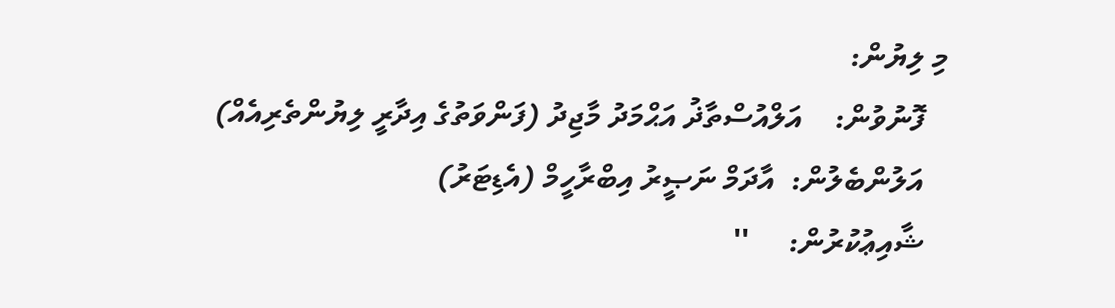މި ލިޔުން:
   ފޮނުވުން:    އަލްއުސްތާޛު އަޙްމަދު މާޖިދު (ފަންވަތުގެ އިދާރީ ލިޔުންތެރިއެއް)
   އަލުންބެލުން:  އާދަމް ނަޞީރު އިބްރާހީމް (އެޑިޓަރު)
   ޝާއިޢުކުރުން:     ''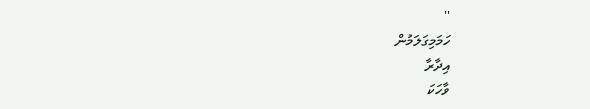''
ހަމަމިގަލަމުން
އިދާރާ
ވާހަކަ